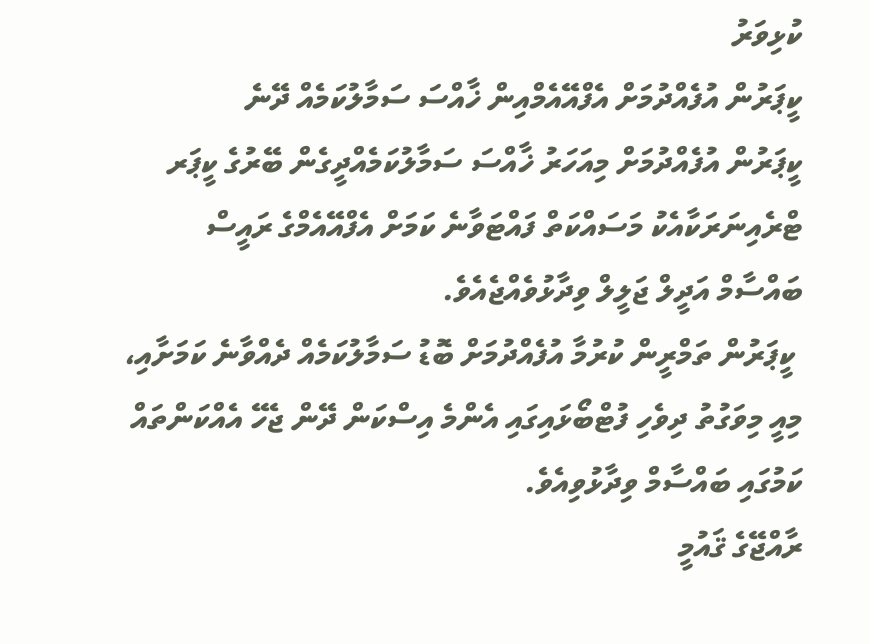ކުޅިވަރު
ކީޕަރުން އުފެއްދުމަށް އެފްއޭއެމްއިން ޚާއްސަ ސަމާލުކަމެއް ދޭނެ
ކީޕަރުން އުފެއްދުމަށް މިއަހަރު ޚާއްސަ ސަމާލުކަމެއްދީގެން ބޭރުގެ ކީޕަރ ޓްރެއިނަރަކާއެކު މަސައްކަތް ފައްޓަވާނެ ކަމަށް އެފްއޭއެމްގެ ރައީސް ބައްސާމް އަދީލް ޖަލީލް ވިދާޅުވެއްޖެއެވެ.
 ކީޕަރުން ތަމްރީން ކުރުމާ އުފެއްދުމަށް ބޮޑު ސަމާލުކަމެއް ދެއްވާނެ ކަމަށާއި، މިއީ މިވަގުތު ދިވެހި ފުޓްބޯޅައިގައި އެންމެ އިސްކަން ދޭން ޖެހޭ އެއްކަންތައް ކަމުގައި ބައްސާމް ވިދާޅުވިއެވެ.
ރާއްޖޭގެ ޤައުމީ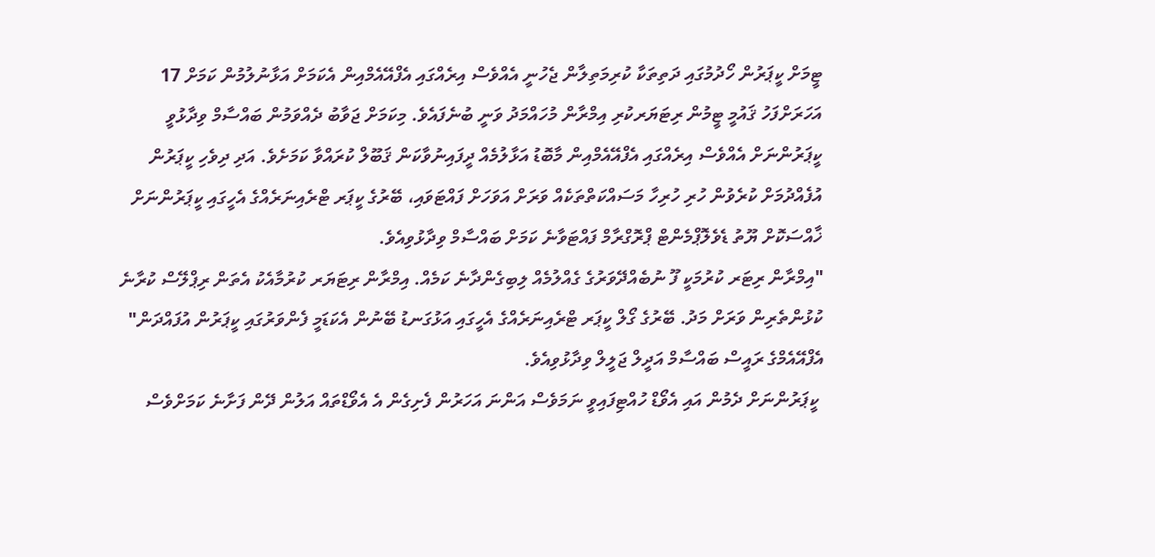ޓީމަށް ކީޕަރުން ހޯދުމުގައި ދަތިތަކާ ކުރިމަތިލާން ޖެހުނީ އެއްވެސް އިރެއްގައި އެފްއޭއެމްއިން އެކަމަށް އަޅާނުލުމުން ކަމަށް 17 އަހަރަށްފަހު ޤައުމީ ޓީމުން ރިޓަޔަރކުރި އިމްރާން މުހައްމަދު ވަނީ ބުނެފައެވެ. މިކަމަށް ޖަވާބު ދެއްވަމުން ބައްސާމް ވިދާޅުވީ ކީޕަރުންނަށް އެއްވެސް އިރެއްގައި އެފްއޭއެމްއިން މާބޮޑު އަޅާލުމެއް ދީފައިނުވާކަން ޤަބޫލް ކުރައްވާ ކަމަށެވެ. އަދި ދިވެހި ކީޕަރުން އުފެއްދުމަށް ކުރެވުން ހުރި ހުރިހާ މަސައްކަތްތަކެއް ވަރަށް އަވަހަށް ފައްޓަވައި، ބޭރުގެ ކީޕަރ ޓްރެއިނަރެއްގެ އެހީގައި ކީޕަރުންނަށް ޚާއްސަކޮށް ޔޫތު ޑެވެލޮޕްމެންޓް ޕްރޮގްރާމް ފައްޓަވާނެ ކަމަށް ބައްސާމް ވިދާޅުވިއެވެ.
"އިމްރާން ރިޓަރ ކުރުމަކީ ފޫ ނުބެއްދޭވަރުގެ ގެއްލުމެއް ލިބިގެންދާނެ ކަމެއް. އިމްރާން ރިޓަޔަރ ކުރުމާއެކު އެތަން ރިޕްލޭސް ކުރާނެ ކުޅުންތެރިން ވަރަށް މަދު. ބޭރުގެ ގޯލް ކީޕަރ ޓްރެއިނަރެއްގެ އެހީގައި އަޅުގަނޑު ބޭނުން އެކަޑަމީ ފެންވަރުގައި ކީޕަރުން އުފައްދަން" އެފްއޭއެމްގެ ރައީސް ބައްސާމް އަދީލް ޖަލީލް ވިދާޅުވިއެވެ.
 ކީޕަރުންނަށް ދެމުން އައި އެވޯޑް ހުއްޓިފައިވީ ނަމަވެސް އަންނަ އަހަރުން ފެށިގެން އެ އެވޯޑްތައް އަލުން ދޭން ފަށާނެ ކަމަށްވެސް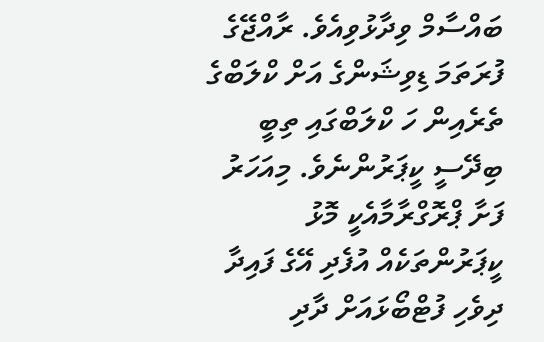ބައްސާމް ވިދާޅުވިއެވެ. ރާއްޖޭގެ ފުރަތަމަ ޑިވިޝަންގެ އަށް ކްލަބްގެ ތެރެއިން ހަ ކްލަބްގައި ތިބީ ބިދޭސީ ކީޕަރުންނެވެ. މިއަހަރު ފަށާ ޕްރޮގްރާމާއެކީ މޮޅު ކީޕަރުންތަކެއް އުފެދި އޭގެ ފައިދާ ދިވެހި ފުޓްބޯޅައަށް ދާދި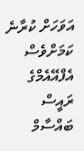އަވަހަށް ކުރާނެ ކަމަށްވެސް އެފްއޭއެމްގެ ރައީސް ބައްސާމް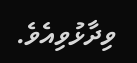ވިދާޅުވިއެވެ.